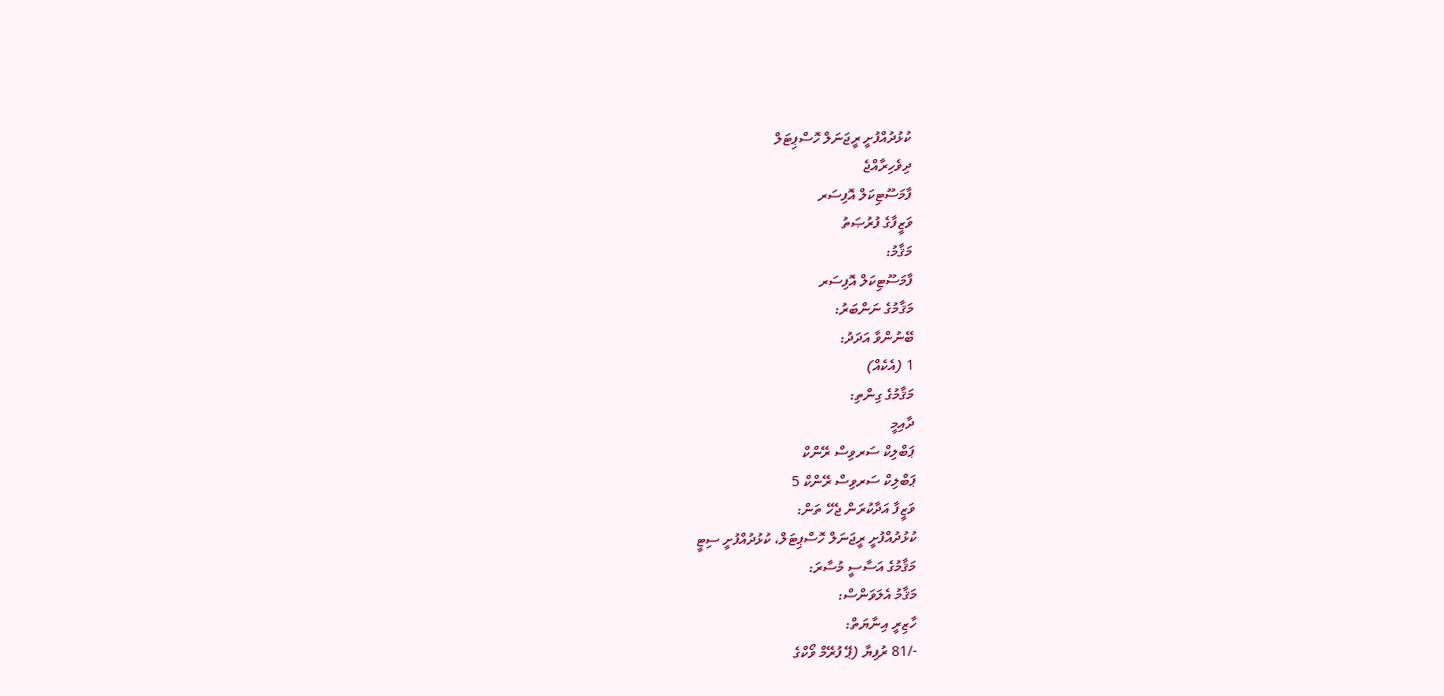ކުޅުދުއްފުށީ ރީޖަނަލް ހޮސްޕިޓަލް
ދިވެހިރާއްޖެ
ފާމަސޫޓިކަލް އޮފިސަރ
ވަޒީފާގެ ފުރުޞަތު
މަޤާމު:
ފާމަސޫޓިކަލް އޮފިސަރ
މަޤާމުގެ ނަންބަރު:
ބޭނުންވާ އަދަދު:
1 (އެކެއް)
މަޤާމުގެ ގިންތި:
ދާއިމީ
ޕަބްލިކް ސަރވިސް ރޭންކް
ޕަބްލިކް ސަރވިސް ރޭންކް 5
ވަޒީފާ އަދާކުރަން ޖެހޭ ތަން:
ކުޅުދުއްފުށީ ރީޖަނަލް ހޮސްޕިޓަލް، ކުޅުދުއްފުށީ ސިޓީ
މަޤާމުގެ އަސާސީ މުސާރަ:
މަޤާމު އެލަވަންސް:
ހާޒިރީ އިނާޔަތް:
-/81 ރުފިޔާ (ޕޭ ފުރޭމް ވޯކްގެ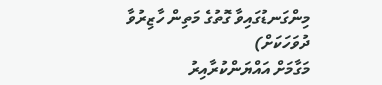މިންގަނޑުގައިވާ ގޮތުގެ މަތިން ހާޒިރުވާ ދުވަހަކަށް)
މަގާމަށް އައްޔަންކުރާއިރު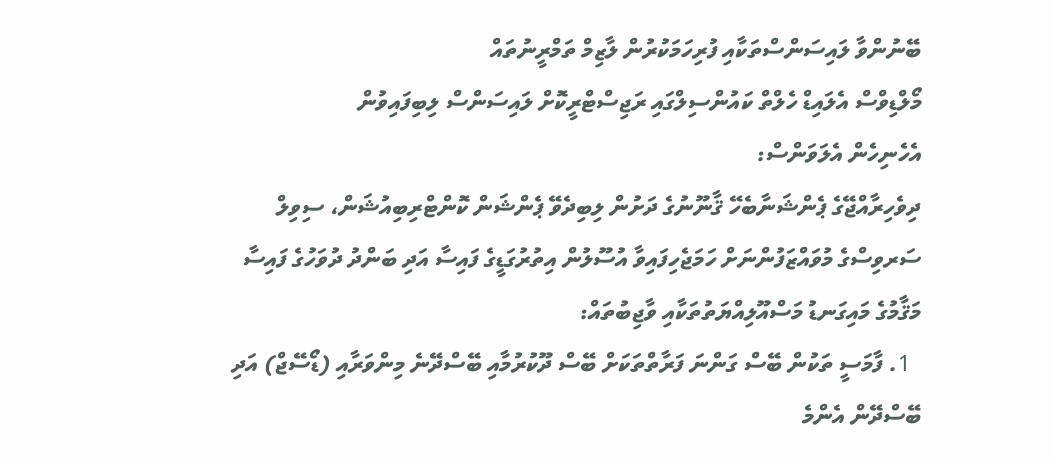ބޭނުންވާ ލައިސަންސްތަކާއި ފުރިހަމަކުރުން ލާޒިމް ތަމްރީނުތައް
މޯލްޑިވްސް އެލައިޑް ހެލްތް ކައުންސިލްގައި ރަޖިސްޓްރީކޮށް ލައިސަންސް ލިބިފައިވުން
އެހެނިހެން އެލަވަންސް:
ދިވެހިރާއްޖޭގެ ޕެންޝަނާބެހޭ ޤާނޫނުގެ ދަށުން ލިބިދެވޭ ޕެންޝަން ކޮންޓްރިބިއުޝަން، ސިވިލް ސަރވިސްގެ މުވައްޒަފުންނަށް ހަމަޖެހިފައިވާ އުސޫލުން އިތުރުގަޑީގެ ފައިސާ އަދި ބަންދު ދުވަހުގެ ފައިސާ
މަޤާމުގެ މައިގަނޑު މަސްއޫލިއްޔަތުތަކާއި ވާޖިބުތައް:
  1. ފާމަސީ ތަކުން ބޭސް ގަންނަ ފަރާތްތަކަށް ބޭސް ދޫކުރުމާއި ބޭސްދޭނެ މިންވަރާއި (ޑޯސޭޖް) އަދި ބޭސްދޭން އެންމެ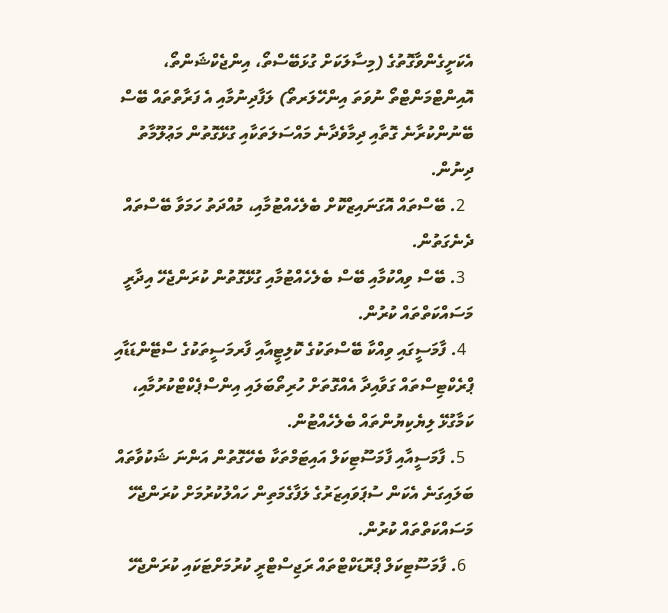އެކަށީގެންވާގޮތުގެ (މިސާލަކަށް ގުޅަބޭސްތޯ، އިންޖެކްޝަންތޯ، އޮއިންޓްމަންޓްތޯ ނުވަތަ އިންހޭލަރތޯ) ލަފާދިނުމާއި އެ ފަރާތްތައް ބޭސް ބޭނުންކުރާނެ ގޮތާއި ދިމާވެދާނެ މައްސަލަތަކާއި ގުޅޭގޮތުން މަޢުލޫމާތު ދިނުން.
  2. ބޭސްތައް އޮގަނައިޒްކޮށް ބެލެހެއްޓުމާއި، މުއްދަތު ހަމަވާ ބޭސްތައް ދެނެގަތުން.
  3. ބޭސް ވިއްކުމާއި ބޭސް ބެލެހެއްޓުމާއި ގުޅޭގޮތުން ކުރަންޖެހޭ އިދާރީ މަސައްކަތްތައް ކުރުން.
  4. ފާމަސީގައި ވިއްކާ ބޭސްތަކުގެ ކޮލިޓީއާއި ފާރމަސީތަކުގެ ސްޓޭންޑަޑާއި ޕްރެކްޓިސްތައް ގަވާއިދާ އެއްގޮތަށް ހުރިތޯބަލައި އިންސްޕެކްޓްކުރުމާއި، ކަމާގުޅޭ ލިޔެކިޔުންތައް ބެލެހެއްޓުން.
  5. ފާމަސީއާއި ފާމަސޫޓިކަލް އައިޓަމްތަކާ ބެހޭގޮތުން އަންނަ ޝަކުވާތައް ބަލައިގަނެ އެކަން ސުޕަވައިޒަރުގެ ލަފާގެމަތިން ހައްލުކުރުމަށް ކުރަންޖެހޭ މަސައްކަތްތައް ކުރުން.
  6. ފާމަސޫޓިކަލް ޕްރޮޑަކްޓްތައް ރަޖިސްޓްރީ ކުރުމަށްޓަކައި ކުރަންޖެހޭ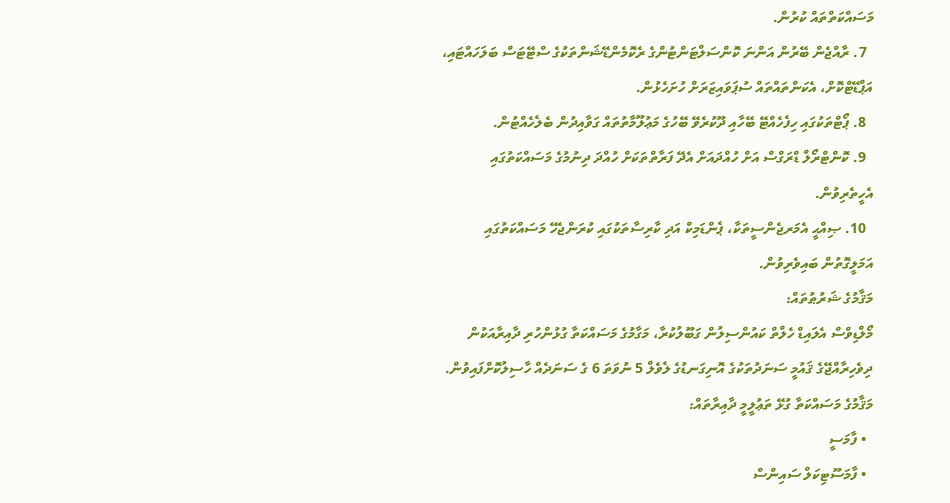މަސައްކަތްތައް ކުރުން.
  7. ރާއްޖެން ބޭރުން އަންނަ ކޮންސަލްޓަންޓުންގެ ރެކޮމެންޑޭޝަންތަކުގެ ސްޓޭޓަސް ބަލަހައްޓައި، އަޕްޑޭޓްކޮށް، އެކަންތައްތައް ސުޕަވައިޒަރަށް ހުށަހެޅުން.
  8. ޕޯޓްތަކުގައި ހިފެހެއްޓޭ ބޭހާއި ދޫކުރެވޭ ބޭހުގެ މަޢުލޫމާތުތައް ގަވާއިދުން ބެލެހެއްޓުން.
  9. ކޮންޓްރޯލް ޑްރަގްސް އަށް ހުއްދައަށް އެދޭ ފަރާތްތަކަށް ހުއްދަ ދިނުމުގެ މަސައްކަތުގައި އެހީތެރިވުން.
  10. ޞިއްޙީ އެމަރޖެންސީތަކާ، ޕެންޑަމިކް އަދި ކާރިސާތަކުގައި ކުރަންޖެހޭ މަސައްކަތުގައި އަމަލީގޮތުން ބައިވެރިވުން.
މަޤާމުގެ ޝަރުޠުތައް:
މޯލްޑިވްސް އެލައިޑް ހެލްތް ކައުންސިލުން ގަބޫލުކުރާ، މަގާމުގެ މަސައްކަތާ ގުޅުންހުރި ދާއިރާއަކުން ދިވެހިރާއްޖޭގެ ޤައުމީ ސަނަދުތަކުގެ އޮނިގަނޑުގެ ލެވެލް 5 ނުވަތަ 6 ގެ ސަނަދެއް ހާސިލުކޮށްފައިވުން.
މަޤާމުގެ މަސައްކަތާ ގުޅޭ ތަޢުލީމީ ދާއިރާތައް:
  • ފާމަސީ
  • ފާމަސޫޓިކަލް ސައިންސް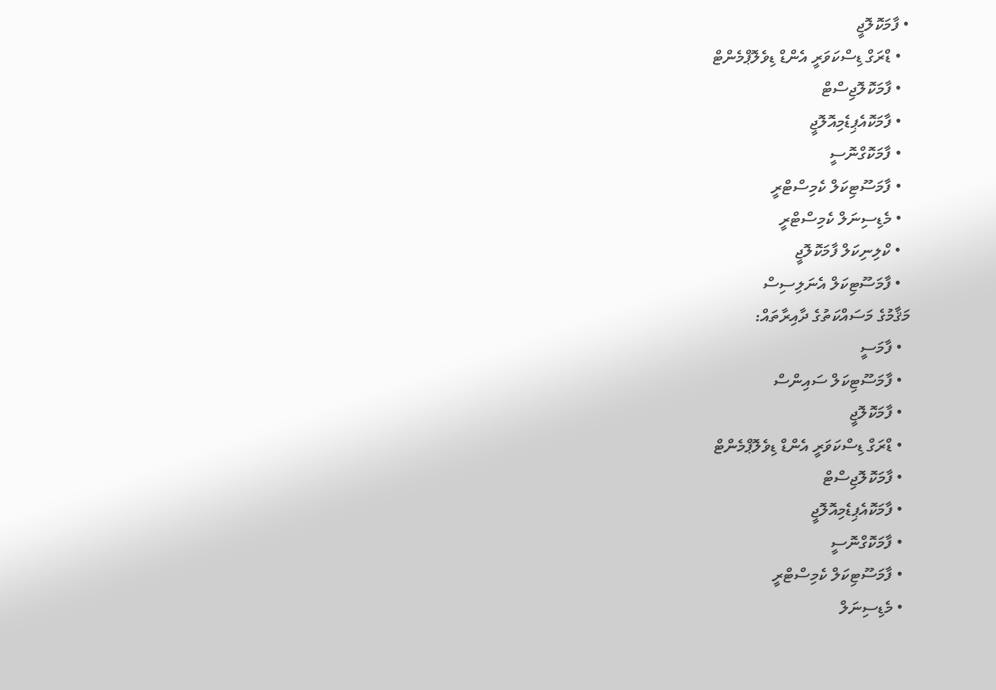• ފާމަކޮލޮޖީ
  • ޑްރަގް ޑިސްކަވަރީ އެންޑް ޑިވެލޮޕްމެންޓް
  • ފާމަކޮލޮޖިސްޓް
  • ފާމަކޮއެޕިޑެމިއޮލޮޖީ
  • ފާމަކޮގްނޮސީ
  • ފާމަސޫޓިކަލް ކެމިސްޓްރީ
  • މެޑިސިނަލް ކެމިސްޓްރީ
  • ކްލިނިކަލް ފާމަކޮލޮޖީ
  • ފާމަސޫޓިކަލް އެނަލިސިސް
މަޤާމުގެ މަސައްކަތުގެ ދާއިރާތައް:
  • ފާމަސީ
  • ފާމަސޫޓިކަލް ސައިންސް
  • ފާމަކޮލޮޖީ
  • ޑްރަގް ޑިސްކަވަރީ އެންޑް ޑިވެލޮޕްމެންޓް
  • ފާމަކޮލޮޖިސްޓް
  • ފާމަކޮއެޕިޑެމިއޮލޮޖީ
  • ފާމަކޮގްނޮސީ
  • ފާމަސޫޓިކަލް ކެމިސްޓްރީ
  • މެޑިސިނަލް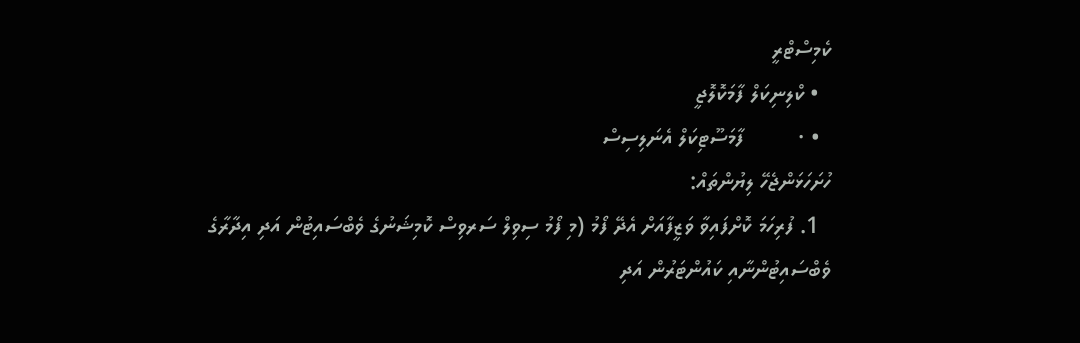ކެމިސްޓްރީ
  • ކްލިނިކަލް ފާމަކޮލޮޖީ
  • ·         ފާމަސޫޓިކަލް އެނަލިސިސް
ހުށަހަޅަންޖެހޭ ލިޔުންތައް:
  1. ފުރިހަމަ ކޮށްފައިވާ ވަޒީފާއަށް އެދޭ ފޯމު (މި ފޯމު ސިވިލް ސަރވިސް ކޮމިޝަނުގެ ވެބްސައިޓުން އަދި އިދާރާގެ ވެބްސައިޓުންނާއި ކައުންޓަރުން އަދި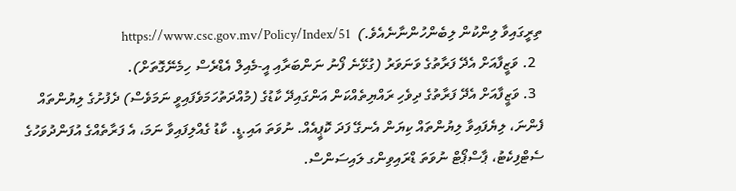ތިރީގައިވާ ލިންކުން ލިބެންހުންނާނެއެވެ.)  https://www.csc.gov.mv/Policy/Index/51
  2. ވަޒީފާއަށް އެދޭ ފަރާތުގެ ވަނަވަރު (ގުޅޭނެ ފޯނު ނަންބަރާއި އީ-މެއިލް އެޑްރެސް ހިމެނޭގޮތަށް).
  3. ވަޒީފާއަށް އެދޭ ފަރާތުގެ ދިވެހި ރައްޔިތެއްކަން އަންގައިދޭ ކާޑުގެ (މުއްދަތުހަމަވެފައިވީ ނަމަވެސް) ދެފުށުގެ ލިޔުންތައް ފެންނަ، ލިޔެފައިވާ ލިޔުންތައް ކިޔަން އެނގޭ ފަދަ ކޮޕީއެއް. ނުވަތަ އައި.ޑީ. ކާޑު ގެއްލިފައިވާ ނަމަ، އެ ފަރާތެއްގެ އުފަންދުވަހުގެ ސެޓްފިކެޓު، ޕާސްޕޯޓް ނުވަތަ ޑްރައިވިންގ ލައިސަންސް.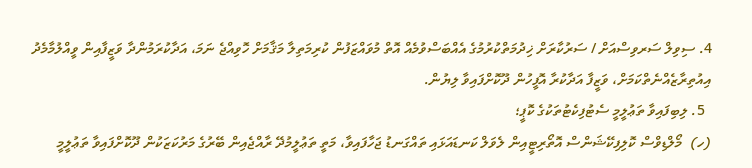4. ސިވިލް ސަރވިސްއަށް / ސަރުކާރަށް ޚިދުމަތްކުރުމުގެ އެއްބަސްވުމެއް އޮތް މުވައްޒަފުން ކުރިމަތިލާ މަޤާމަށް ހޮވިއްޖެ ނަމަ، އަދާކުރަމުންދާ ވަޒީފާއިން ވީއްލުމާމެދު އިއުތިރާޒެއްނެތްކަމަށް، ވަޒީފާ އަދާކުރާ އޮފީހުން ދޫކޮށްފައިވާ ލިޔުން.
  5. ލިބިފައިވާ ތަޢުލީމީ ސެޓުފިކެޓުތަކުގެ ކޮޕީ؛
(ހ)  މޯލްޑިވްސް ކޮލިފިކޭޝަންސް އޮތޯރިޓީއިން ލެވަލް ކަނޑައަޅައި ތައްގަނޑު ޖަހާފައިވާ، މަތީ ތަޢުލީމުދޭ ރާއްޖެއިން ބޭރުގެ މަރުކަޒަކުން ދޫކޮށްފައިވާ ތަޢުލީމީ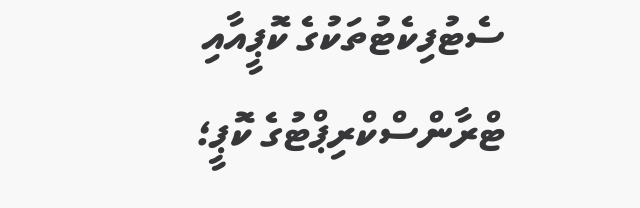ސެޓުފިކެޓުތަކުގެ ކޮޕީއާއި ޓްރާންސްކްރިޕްޓުގެ ކޮޕީ؛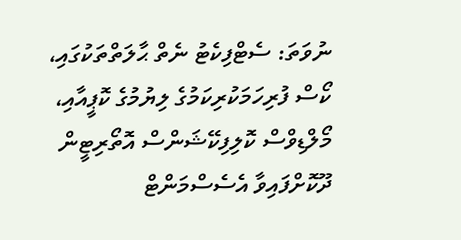ނުވަތަ: ސެޓްފިކެޓު ނެތް ޙާލަތްތަކުގައި، ކޯސް ފުރިހަމަކުރިކަމުގެ ލިޔުމުގެ ކޮޕީއާއި، މޯލްޑިވްސް ކޮލިފިކޭޝަންސް އޮތޯރިޓީން ދޫކޮށްފައިވާ އެސެސްމަންޓް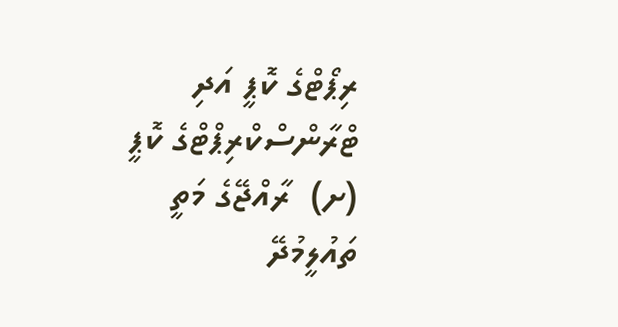ރިޕޯޓްގެ ކޮޕީ އަދި ޓްރާންސްކްރިޕްޓްގެ ކޮޕީ
(ށ)  ރާއްޖޭގެ މަތީ ތައުލީމުދޭ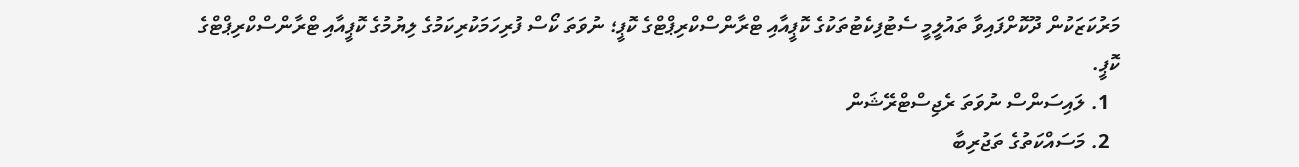މަރުކަޒަކުން ދޫކޮށްފައިވާ ތައުލީމީ ސެޓުފިކެޓުތަކުގެ ކޮޕީއާއި ޓްރާންސްކްރިޕްޓްގެ ކޮޕީ؛ ނުވަތަ ކޯސް ފުރިހަމަކުރިކަމުގެ ލިޔުމުގެ ކޮޕީއާއި ޓްރާންސްކްރިޕްޓްގެ ކޮޕީ.
  1. ލައިސަންސް ނުވަތަ ރެޖިސްޓްރޭޝަން
  2. މަސައްކަތުގެ ތަޖުރިބާ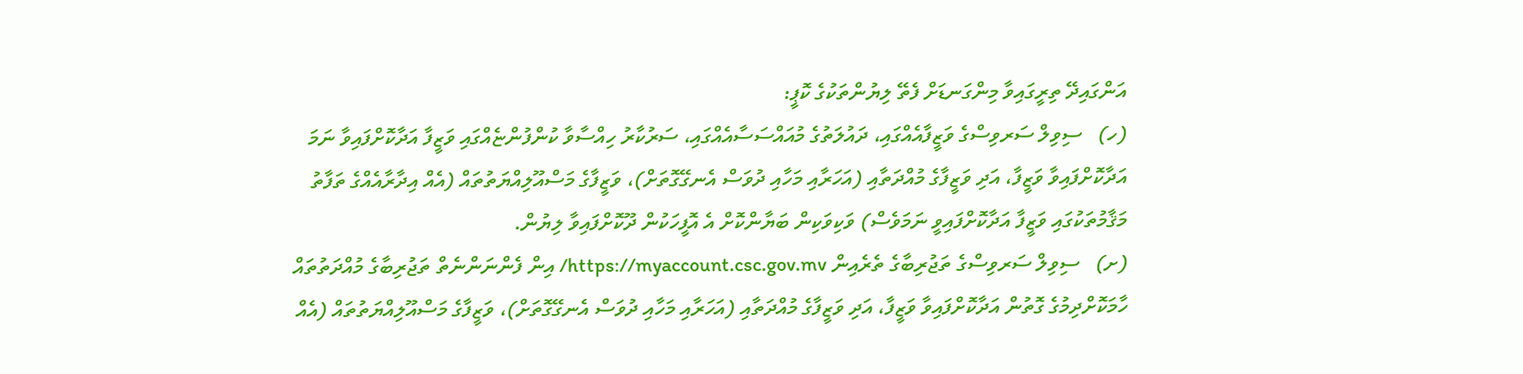އަންގައިދޭ ތިރީގައިވާ މިންގަނޑަށް ފެތޭ ލިޔުންތަކުގެ ކޮޕީ:
(ހ)   ސިވިލް ސަރވިސްގެ ވަޒީފާއެއްގައި، ދައުލަތުގެ މުއައްސަސާއެއްގައި، ސަރުކާރު ހިއްސާވާ ކުންފުންޏެއްގައި ވަޒީފާ އަދާކޮށްފައިވާ ނަމަ އަދާކޮށްފައިވާ ވަޒީފާ، އަދި ވަޒީފާގެ މުއްދަތާއި (އަހަރާއި މަހާއި ދުވަސް އެނގޭގޮތަށް)، ވަޒީފާގެ މަސްއޫލިއްޔަތުތައް (އެއް އިދާރާއެއްގެ ތަފާތު މަޤާމުތަކުގައި ވަޒީފާ އަދާކޮށްފައިވީ ނަމަވެސް) ވަކިވަކިން ބަޔާންކޮށް އެ އޮފީހަކުން ދޫކޮށްފައިވާ ލިޔުން.
(ށ)   ސިވިލް ސަރވިސްގެ ތަޖުރިބާގެ ތެރެއިން https://myaccount.csc.gov.mv/ އިން ފެންނަންނެތް ތަޖުރިބާގެ މުއްދަތުތައް ހާމަކޮށްދިމުގެ ގޮތުން އަދާކޮށްފައިވާ ވަޒީފާ، އަދި ވަޒީފާގެ މުއްދަތާއި (އަހަރާއި މަހާއި ދުވަސް އެނގޭގޮތަށް)، ވަޒީފާގެ މަސްއޫލިއްޔަތުތައް (އެއް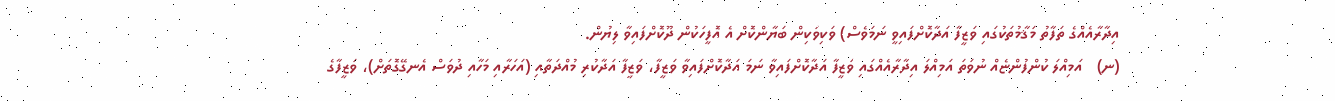އިދާރާއެއްގެ ތަފާތު މަޤާމުތަކުގައި ވަޒީފާ އަދާކޮށްފައިވީ ނަމަވެސް) ވަކިވަކިން ބަޔާންކޮށް އެ އޮފީހަކުން ދޫކޮށްފައިވާ ލިޔުން.
(ނ)   އަމިއްލަ ކުންފުންޏެއް ނުވަތަ އަމިއްލަ އިދާރާއެއްގައި ވަޒީފާ އަދާކޮށްފައިވާ ނަމަ އަދާކޮށްފައިވާ ވަޒީފާ، ވަޒީފާ އަދާކުރި މުއްދަތާއި (އަހަރާއި މަހާއި ދުވަސް އެނގޭގޮތަށް)، ވަޒީފާގެ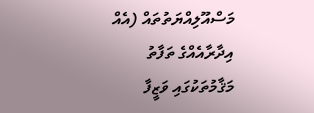މަސްއޫލިއްޔަތުތައް (އެއް އިދާރާއެއްގެ ތަފާތު މަޤާމުތަކުގައި ވަޒީފާ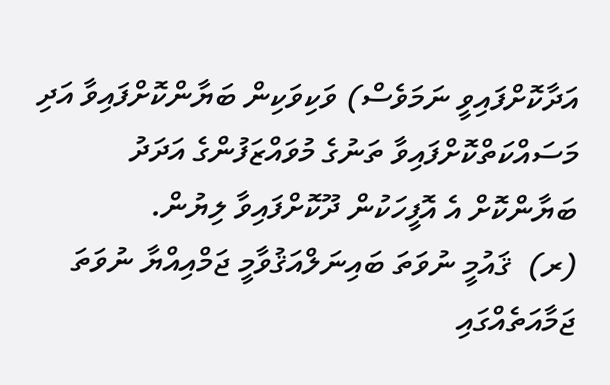އަދާކޮށްފައިވީ ނަމަވެސް) ވަކިވަކިން ބަޔާންކޮށްފައިވާ އަދި މަސައްކަތްކޮށްފައިވާ ތަނުގެ މުވައްޒަފުންގެ އަދަދު ބަޔާންކޮށް އެ އޮފީހަކުން ދޫކޮށްފައިވާ ލިޔުން.
(ރ)  ޤައުމީ ނުވަތަ ބައިނަލްއަޤުވާމީ ޖަމްއިއްޔާ ނުވަތަ ޖަމާއަތެއްގައި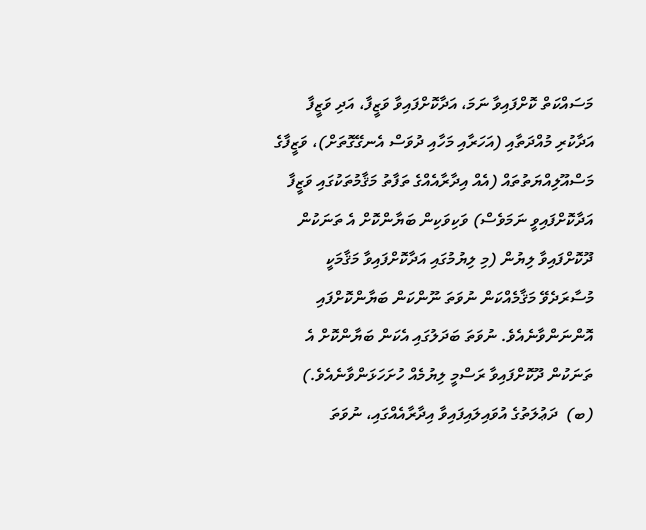މަސައްކަތް ކޮށްފައިވާ ނަމަ، އަދާކޮށްފައިވާ ވަޒީފާ، އަދި ވަޒީފާ އަދާކުރި މުއްދަތާއި (އަހަރާއި މަހާއި ދުވަސް އެނގޭގޮތަށް)، ވަޒީފާގެ މަސްއޫލިއްޔަތުތައް (އެއް އިދާރާއެއްގެ ތަފާތު މަޤާމުތަކުގައި ވަޒީފާ އަދާކޮށްފައިވީ ނަމަވެސް) ވަކިވަކިން ބަޔާންކޮށް އެ ތަނަކުން ދޫކޮށްފައިވާ ލިޔުން (މި ލިޔުމުގައި އަދާކޮށްފައިވާ މަޤާމަކީ މުސާރަދެވޭ މަޤާމެއްކަން ނުވަތަ ނޫންކަން ބަޔާންކޮށްފައި އޮންނަންވާނެއެވެ. ނުވަތަ ބަދަލުގައި އެކަން ބަޔާންކޮށް އެ ތަނަކުން ދޫކޮށްފައިވާ ރަސްމީ ލިޔުމެއް ހުށަހަޅަންވާނެއެވެ.)
(ބ)  ދަޢުލަތުގެ އުވައިލައިފައިވާ އިދާރާއެއްގައި، ނުވަތަ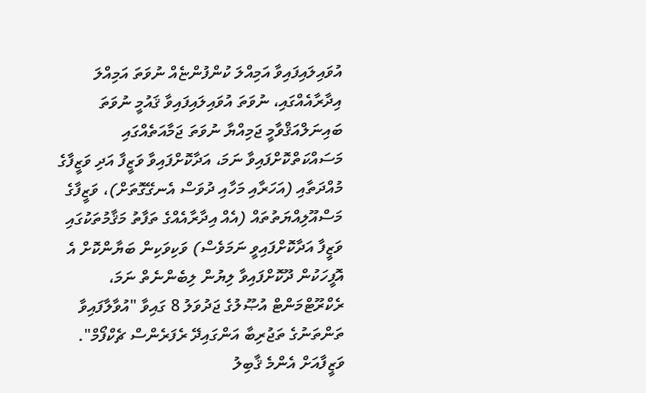އުވައިލައިފައިވާ އަމިއްލަ ކުންފުންޏެއް ނުވަތަ އަމިއްލަ އިދާރާއެއްގައި، ނުވަތަ އުވައިލައިފައިވާ ޤައުމީ ނުވަތަ ބައިނަލްއަޤްވާމީ ޖަމިއްޔާ ނުވަތަ ޖަމާއަތެއްގައި މަސައްކަތްކޮށްފައިވާ ނަމަ، އަދާކޮށްފައިވާ ވަޒީފާ އަދި ވަޒީފާގެ މުއްދަތާއި (އަހަރާއި މަހާއި ދުވަސް އެނގޭގޮތަށް)، ވަޒީފާގެ މަސްއޫލިއްޔަތުތައް (އެއް އިދާރާއެއްގެ ތަފާތު މަޤާމުތަކުގައި ވަޒީފާ އަދާކޮށްފައިވީ ނަމަވެސް) ވަކިވަކިން ބަޔާންކޮށް އެ އޮފީހަކުން ދޫކޮށްފައިވާ ލިޔުން ލިބެންނެތް ނަމަ، ރެކްރޫޓްމަންޓް އުޞޫލުގެ ޖަދުވަލު 8 ގައިވާ "އުވާލާފައިވާ ތަންތަނުގެ ތަޖުރިބާ އަންގައިދޭ ރެފަރެންސް ޗެކްފޯމް".
ވަޒީފާއަށް އެންމެ ޤާބިލު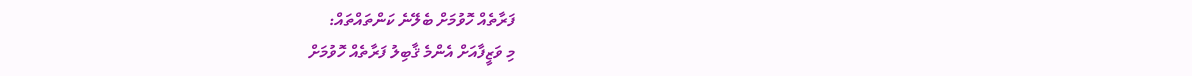ފަރާތެއް ހޮވުމަށް ބެލޭނެ ކަންތައްތައް:
މި ވަޒީފާއަށް އެންމެ ޤާބިލު ފަރާތެއް ހޮވުމަށް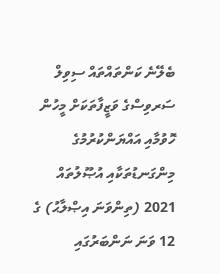ބެލޭނެ ކަންތައްތައް ސިވިލް ސަރވިސްގެ ވަޒީފާތަކަށް މީހުން ހޮވުމާއި އައްޔަންކުރުމުގެ މިންގަނޑުތަކާއި އުޞޫލުތައް 2021 (ތިންވަނަ އިޞްލާޙު) ގެ 12 ވަނަ ނަންބަރުގައި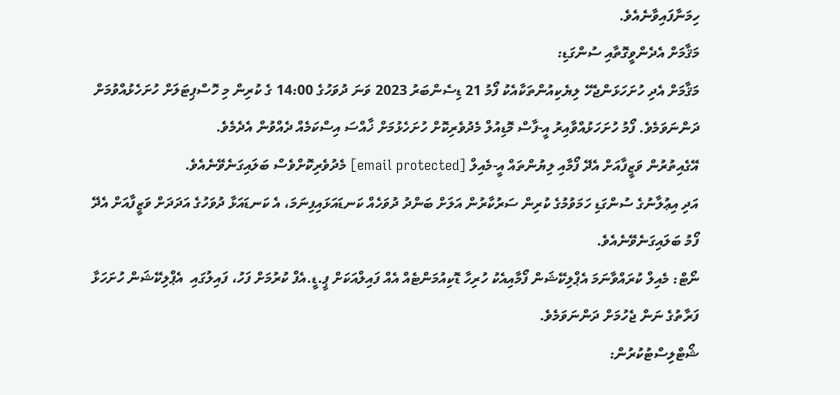ހިމަނާފައިވާނެއެވެ.
މަޤާމަށް އެދެންވީގޮތާއި ސުންގަޑި:
މަޤާމަށް އެދި ހުށަހަޅަންޖެހޭ ލިޔެކިއުންތަކާއެކު ފޯމު 21 ޑިސެންބަރު 2023 ވަނަ ދުވަހުގެ 14:00 ގެ ކުރިން މި ހޮސްޕިޓަލަށް ހުށަހެޅުއްވުމަށް ދަންނަވަމެވެ. ފޯމު ހުށަހަޅުއްވާއިރު އީ-ފާސް މޮޑިއުލް މެދުވެރިކޮށް ހުށަހެޅުމަށް ޚާއްސަ އިސްކަމެއް ދެއްވުން އެދެމެވެ.
އޭގެއިތުރުން ވަޒީފާއަށް އެދޭ ފޯމާއި ލިޔުންތައް އީ-މެއިލް [email protected] މެދުވެރިކޮށްވެސް ބަލައިގަނެވޭނެއެވެ.
އަދި އިޢުލާނުގެ ސުންގަޑި ހަމަވުމުގެ ކުރިން ސަރުކާރުން އަލަށް ބަންދު ދުވަހެއް ކަނޑައަޅައިފިނަމަ، އެ ކަނޑައަޅާ ދުވަހުގެ އަދަދަށް ވަޒީފާއަށް އެދޭ ފޯމު ބަލައިގަނެވޭނެއެވެ.
ނޯޓް: މެއިލް ކުރައްވާނަމަ އެޕްލިކޭޝަން ފޯމާއިއެކު ހުރިހާ ޑޮކިއުމަންޓެއް އެއް ފައިލްއަކަށް ޕީ.ޑީ.އެފް ކުރުމަށް ފަހު، ފައިލުގައި  އެޕްލިކޭޝަން ހުށަހަޅާ ފަރާތުގެ ނަން ޖެހުމަށް ދަންނަވަމެވެ.
ޝޯޓްލިސްޓުކުރުން: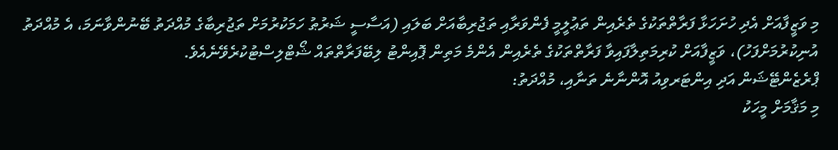މި ވަޒީފާއަށް އެދި ހުށަހަޅާ ފަރާތްތަކުގެ ތެރެއިން ތަޢުލީމީ ފެންވަރާއި ތަޖުރިބާއަށް ބަލައި (އަސާސީ ޝަރުޠު ހަމަކުރުމަށް ތަޖުރިބާގެ މުއްދަތު ބޭނުންވާނަމަ، އެ މުއްދަތު އުނިކުރުމަށްފަހު)، ވަޒީފާއަށް ކުރިމަތިލާފައިވާ ފަރާތްތަކުގެ ތެރެއިން އެންމެ މަތިން ޕޮއިންޓު ލިބޭފަރާތްތައް ޝޯޓްލިސްޓުކުރެވޭނެއެވެ.
ޕްރެޒެންޓޭޝަން އަދި އިންޓަރވިއު އޮންނާނެ ތަނާއި، މުއްދަތު:
މި މަޤާމަށް މީހަކު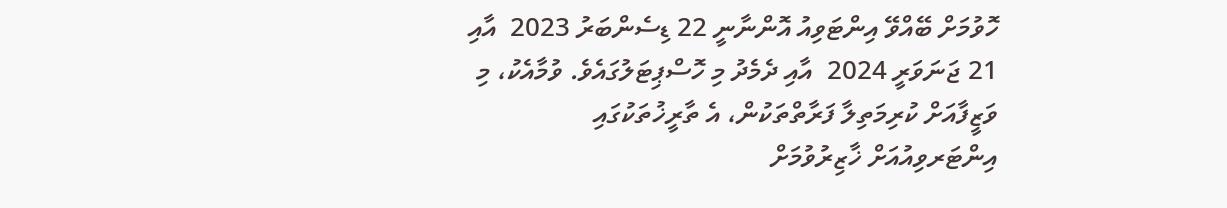ހޮވުމަށް ބޭއްވޭ އިންޓަވިއު އޮންނާނީ 22 ޑިސެންބަރު 2023  އާއި 21 ޖަނަވަރީ 2024  އާއި ދެމެދު މި ހޮސްޕިޓަލުގައެވެ. ވުމާއެކު، މި ވަޒީފާއަށް ކުރިމަތިލާ ފަރާތްތަކުން، އެ ތާރީޚުތަކުގައި އިންޓަރވިއުއަށް ޚާޒިރުވުމަށް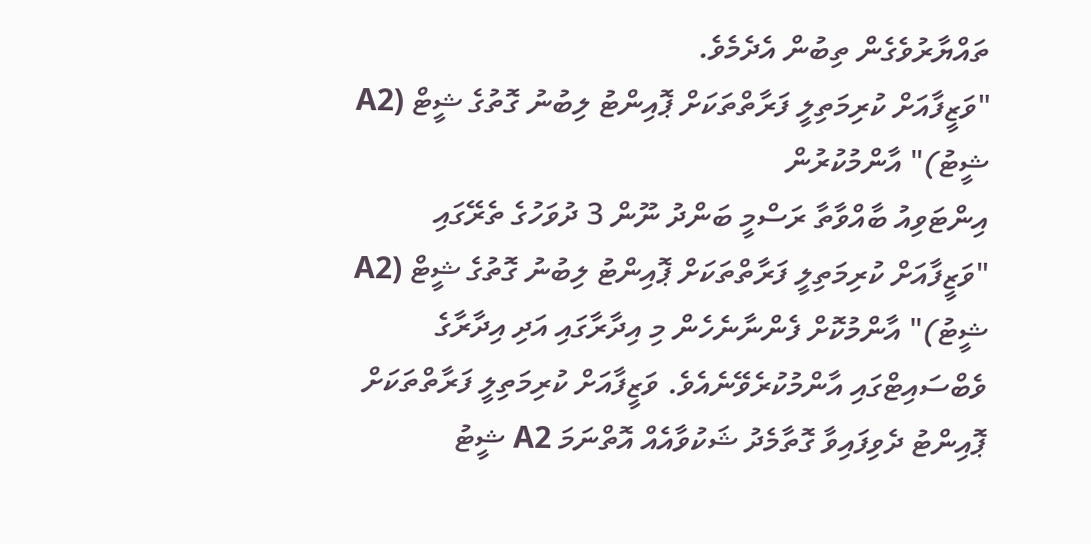ތައްޔާރުވެގެން ތިބުން އެދެމެވެ.
"ވަޒީފާއަށް ކުރިމަތިލީ ފަރާތްތަކަށް ޕޮއިންޓު ލިބުނު ގޮތުގެ ޝީޓް (A2 ޝީޓު)" އާންމުކުރުން
އިންޓަވިއު ބާއްވާތާ ރަސްމީ ބަންދު ނޫން 3 ދުވަހުގެ ތެރޭގައި "ވަޒީފާއަށް ކުރިމަތިލީ ފަރާތްތަކަށް ޕޮއިންޓު ލިބުނު ގޮތުގެ ޝީޓް (A2 ޝީޓު)" އާންމުކޮށް ފެންނާނެހެން މި އިދާރާގައި އަދި އިދާރާގެ ވެބްސައިޓްގައި އާންމުކުރެވޭނެއެވެ. ވަޒީފާއަށް ކުރިމަތިލީ ފަރާތްތަކަށް ޕޮއިންޓު ދެވިފައިވާ ގޮތާމެދު ޝަކުވާއެއް އޮތްނަމަ A2 ޝީޓު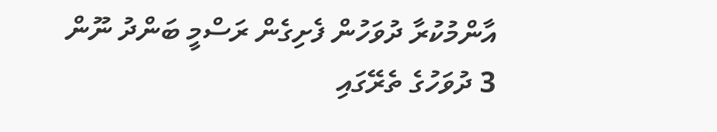އާންމުކުރާ ދުވަހުން ފެށިގެން ރަސްމީ ބަންދު ނޫން 3 ދުވަހުގެ ތެރޭގައި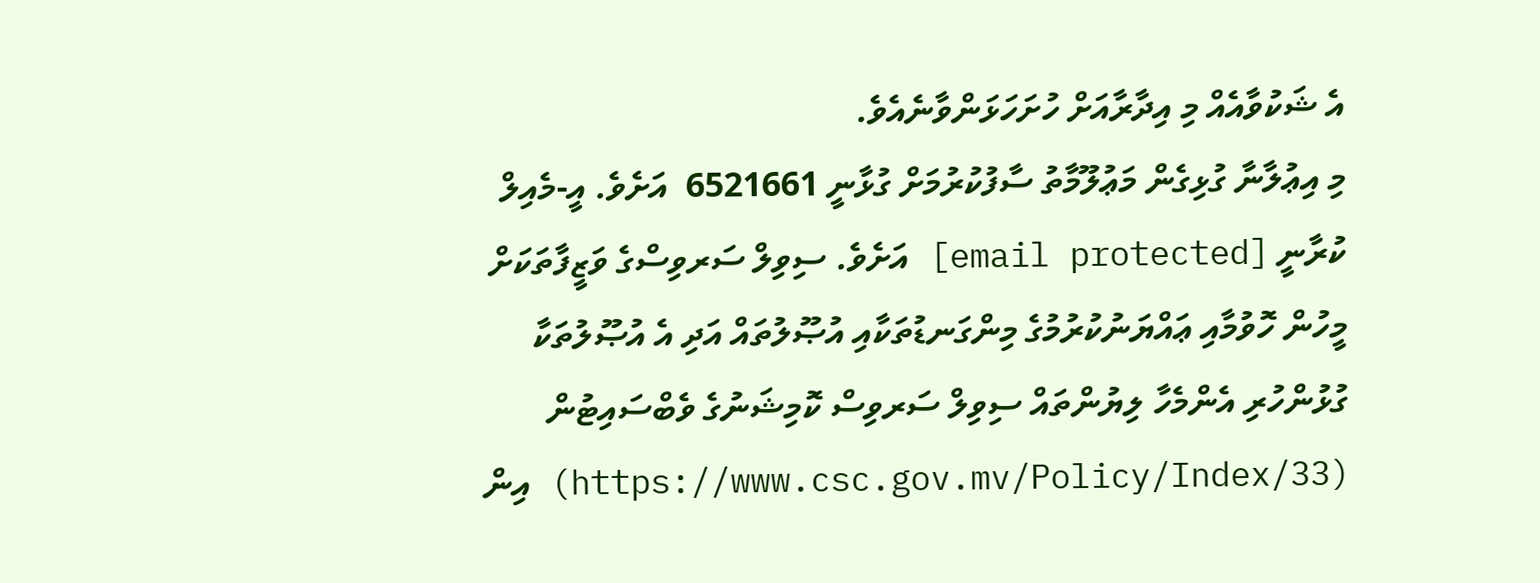އެ ޝަކުވާއެއް މި އިދާރާއަށް ހުށަހަޅަންވާނެއެވެ.
މި އިޢުލާނާ ގުޅިގެން މަޢުލޫމާތު ސާފުކުރުމަށް ގުޅާނީ 6521661  އަށެވެ. އީ-މެއިލް ކުރާނީ [email protected] އަށެވެ. ސިވިލް ސަރވިސްގެ ވަޒީފާތަކަށް މީހުން ހޮވުމާއި ޢައްޔަނުކުރުމުގެ މިންގަނޑުތަކާއި އުޞޫލުތައް އަދި އެ އުޞޫލުތަކާ ގުޅުންހުރި އެންމެހާ ލިޔުންތައް ސިވިލް ސަރވިސް ކޮމިޝަނުގެ ވެބްސައިޓުން (https://www.csc.gov.mv/Policy/Index/33) އިން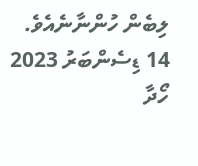ލިބެން ހުންނާނެއެވެ.
14 ޑިސެންބަރު 2023
ހޯދާ